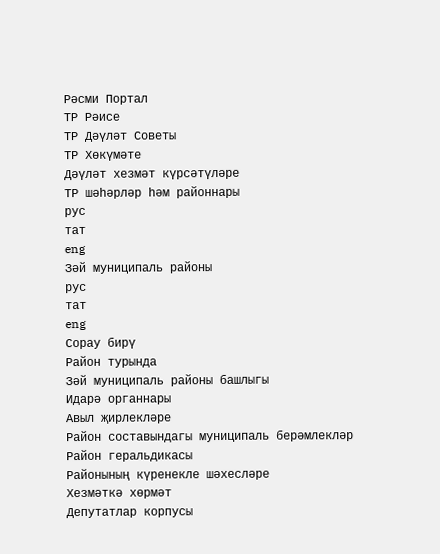Рәсми Портал
ТР Рәисе
ТР Дәүләт Советы
ТР Хөкүмәте
Дәүләт хезмәт күрсәтүләре
ТР шәһәрләр һәм районнары
рус
тат
eng
Зәй муниципаль районы
рус
тат
eng
Сорау бирү
Район турында
Зәй муниципаль районы башлыгы
Идарә органнары
Авыл җирлекләре
Район составындагы муниципаль берәмлекләр
Район геральдикасы
Районының күренекле шәхесләре
Хезмәткә хөрмәт
Депутатлар корпусы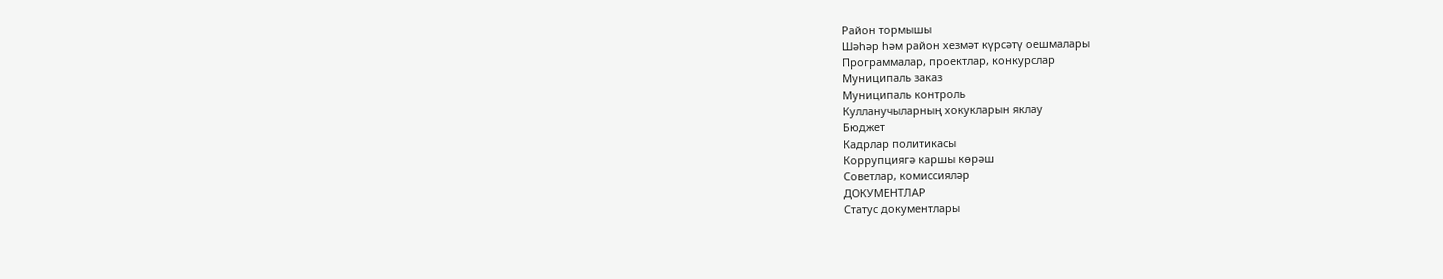Район тормышы
Шәһәр һәм район хезмәт күрсәтү оешмалары
Программалар, проектлар, конкурслар
Муниципаль заказ
Муниципаль контроль
Кулланучыларның хокукларын яклау
Бюджет
Кадрлар политикасы
Коррупциягә каршы көрәш
Советлар, комиссияләр
ДОКУМЕНТЛАР
Статус документлары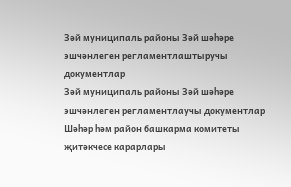Зәй муниципаль районы Зәй шәһәре эшчәнлеген регламентлаштыручы документлар
Зәй муниципаль районы Зәй шәһәре эшчәнлеген регламентлаучы документлар
Шәһәр һәм район башкарма комитеты җитәкчесе карарлары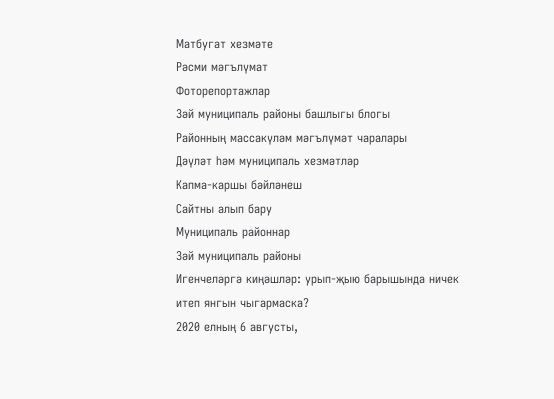Матбугат хезмәте
Рәсми мәгълүмат
Фоторепортажлар
Зәй муниципаль районы башлыгы блогы
Районның массакүләм мәгълүмәт чаралары
Дәүләт һәм муниципаль хезмәтләр
Капма-каршы бәйләнеш
Сайтны алып бару
Муниципаль районнар
Зәй муниципаль районы
Игенчеләргә киңәшләр: урып-җыю барышында ничек итеп янгын чыгармаска?
2020 елның 6 августы,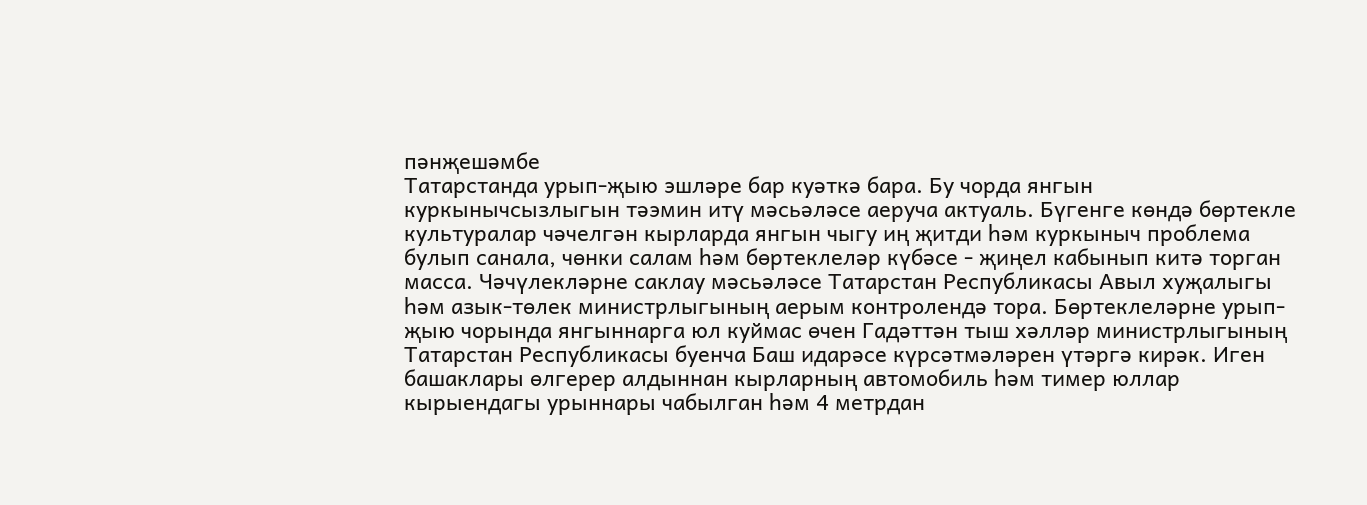пәнҗешәмбе
Татарстанда урып-җыю эшләре бар куәткә бара. Бу чорда янгын куркынычсызлыгын тәэмин итү мәсьәләсе аеруча актуаль. Бүгенге көндә бөртекле культуралар чәчелгән кырларда янгын чыгу иң җитди һәм куркыныч проблема булып санала, чөнки салам һәм бөртеклеләр күбәсе - җиңел кабынып китә торган масса. Чәчүлекләрне саклау мәсьәләсе Татарстан Республикасы Авыл хуҗалыгы һәм азык-төлек министрлыгының аерым контролендә тора. Бөртеклеләрне урып-җыю чорында янгыннарга юл куймас өчен Гадәттән тыш хәлләр министрлыгының Татарстан Республикасы буенча Баш идарәсе күрсәтмәләрен үтәргә кирәк. Иген башаклары өлгерер алдыннан кырларның автомобиль һәм тимер юллар кырыендагы урыннары чабылган һәм 4 метрдан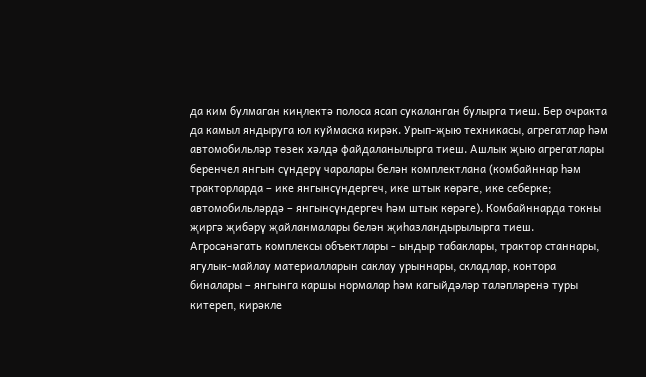да ким булмаган киңлектә полоса ясап сукаланган булырга тиеш. Бер очракта да камыл яндыруга юл куймаска кирәк. Урып-җыю техникасы, агрегатлар һәм автомобильләр төзек хәлдә файдаланылырга тиеш. Ашлык җыю агрегатлары беренчел янгын сүндерү чаралары белән комплектлана (комбайннар һәм тракторларда – ике янгынсүндергеч, ике штык көрәге, ике себерке; автомобильләрдә – янгынсүндергеч һәм штык көрәге). Комбайннарда токны җиргә җибәрү җайланмалары белән җиһазландырылырга тиеш. Агросәнәгать комплексы объектлары - ындыр табаклары, трактор станнары, ягулык-майлау материалларын саклау урыннары, складлар, контора биналары – янгынга каршы нормалар һәм кагыйдәләр таләпләренә туры китереп, кирәкле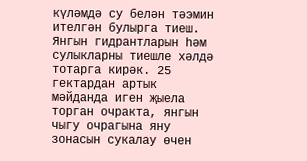күләмдә су белән тәэмин ителгән булырга тиеш. Янгын гидрантларын һәм сулыкларны тиешле хәлдә тотарга кирәк. 25 гектардан артык мәйданда иген җыела торган очракта, янгын чыгу очрагына яну зонасын сукалау өчен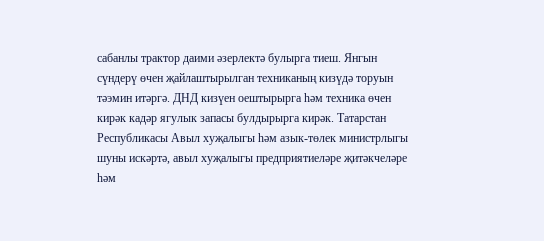сабанлы трактор даими әзерлектә булырга тиеш. Янгын сүндерү өчен җайлаштырылган техниканың кизүдә торуын тәэмин итәргә. ДНД кизүен оештырырга һәм техника өчен кирәк кадәр ягулык запасы булдырырга кирәк. Татарстан Республикасы Авыл хуҗалыгы һәм азык-төлек министрлыгы шуны искәртә, авыл хуҗалыгы предприятиеләре җитәкчеләре һәм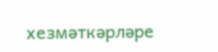хезмәткәрләре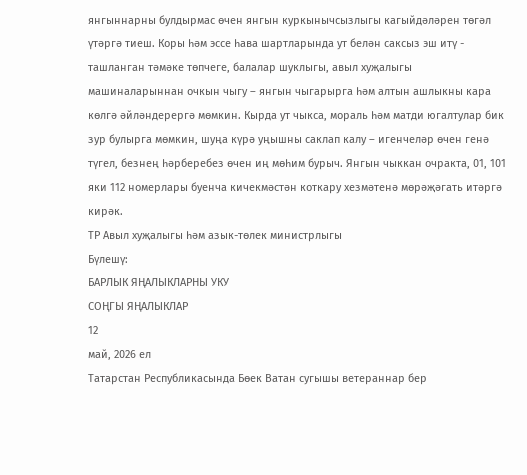янгыннарны булдырмас өчен янгын куркынычсызлыгы кагыйдәләрен төгәл үтәргә тиеш. Коры һәм эссе һава шартларында ут белән саксыз эш итү - ташланган тәмәке төпчеге, балалар шуклыгы, авыл хуҗалыгы машиналарыннан очкын чыгу – янгын чыгарырга һәм алтын ашлыкны кара көлгә әйләндерергә мөмкин. Кырда ут чыкса, мораль һәм матди югалтулар бик зур булырга мөмкин, шуңа күрә уңышны саклап калу – игенчеләр өчен генә түгел, безнең һәрберебез өчен иң мөһим бурыч. Янгын чыккан очракта, 01, 101 яки 112 номерлары буенча кичекмәстән коткару хезмәтенә мөрәҗәгать итәргә кирәк.
ТР Авыл хуҗалыгы һәм азык-төлек министрлыгы
Бүлешү:
БАРЛЫК ЯҢАЛЫКЛАРНЫ УКУ
СОҢГЫ ЯҢАЛЫКЛАР
12
май, 2026 ел
Татарстан Республикасында Бөек Ватан сугышы ветераннар бер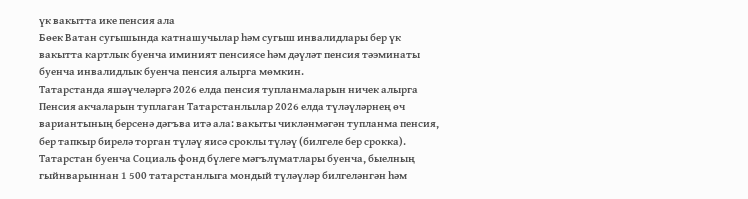үк вакытта ике пенсия ала
Бөек Ватан сугышында катнашучылар һәм сугыш инвалидлары бер үк вакытта картлык буенча иминият пенсиясе һәм дәүләт пенсия тәэминаты буенча инвалидлык буенча пенсия алырга мөмкин.
Татарстанда яшәүчеләргә 2026 елда пенсия тупланмаларын ничек алырга
Пенсия акчаларын туплаган Татарстанлылар 2026 елда түләүләрнең өч вариантының берсенә дәгъва итә ала: вакыты чикләнмәгән тупланма пенсия, бер тапкыр бирелә торган түләү яисә сроклы түләү (билгеле бер срокка). Татарстан буенча Социаль фонд бүлеге мәгълүматлары буенча, быелның гыйнварыннан 1 500 татарстанлыга мондый түләүләр билгеләнгән һәм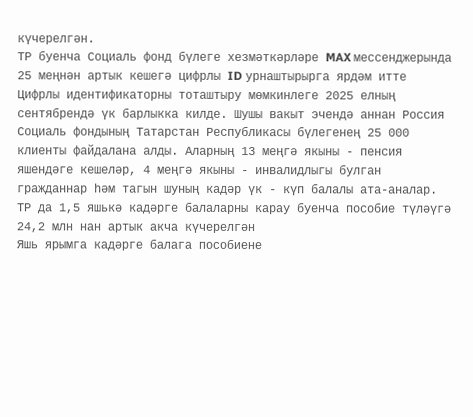күчерелгән.
ТР буенча Социаль фонд бүлеге хезмәткәрләре MAX мессенджерында 25 меңнән артык кешегә цифрлы ID урнаштырырга ярдәм итте
Цифрлы идентификаторны тоташтыру мөмкинлеге 2025 елның сентябрендә үк барлыкка килде. Шушы вакыт эчендә аннан Россия Социаль фондының Татарстан Республикасы бүлегенең 25 000 клиенты файдалана алды. Аларның 13 меңгә якыны - пенсия яшендәге кешеләр, 4 меңгә якыны - инвалидлыгы булган гражданнар һәм тагын шуның кадәр үк - күп балалы ата-аналар.
ТР да 1,5 яшькә кадәрге балаларны карау буенча пособие түләүгә 24,2 млн нан артык акча күчерелгән
Яшь ярымга кадәрге балага пособиене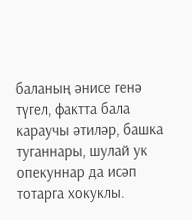баланың әнисе генә түгел, фактта бала караучы әтиләр, башка туганнары, шулай ук опекуннар да исәп тотарга хокуклы.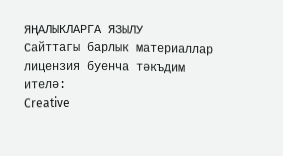ЯҢАЛЫКЛАРГА ЯЗЫЛУ
Сайттагы барлык материаллар лицензия буенча тәкъдим ителә:
Creative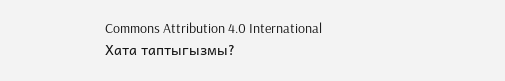Commons Attribution 4.0 International
Хата таптыгызмы?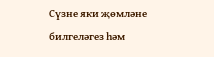Сүзне яки җөмләне билгеләгез һәм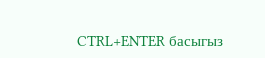CTRL+ENTER басыгыз